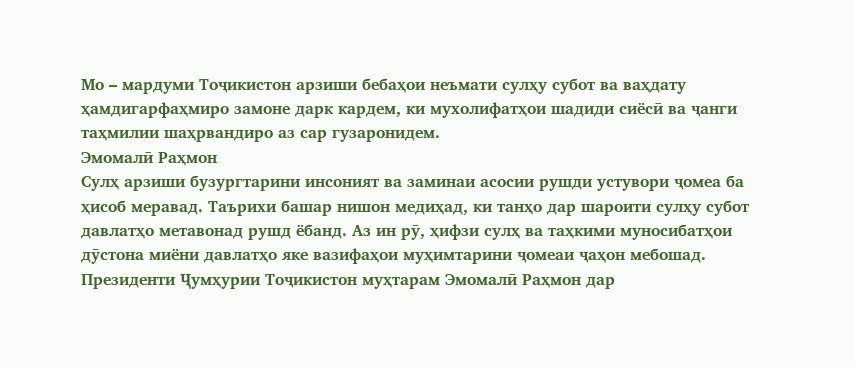Мо – мардуми Тоҷикистон арзиши бебаҳои неъмати сулҳу субот ва ваҳдату ҳамдигарфаҳмиро замоне дарк кардем, ки мухолифатҳои шадиди сиёсӣ ва ҷанги таҳмилии шаҳрвандиро аз сар гузаронидем.
Эмомалӣ Раҳмон
Сулҳ арзиши бузургтарини инсоният ва заминаи асосии рушди устувори ҷомеа ба ҳисоб меравад. Таърихи башар нишон медиҳад, ки танҳо дар шароити сулҳу субот давлатҳо метавонад рушд ёбанд. Аз ин рӯ, ҳифзи сулҳ ва таҳкими муносибатҳои дӯстона миёни давлатҳо яке вазифаҳои муҳимтарини ҷомеаи ҷаҳон мебошад. Президенти Ҷумҳурии Тоҷикистон муҳтарам Эмомалӣ Раҳмон дар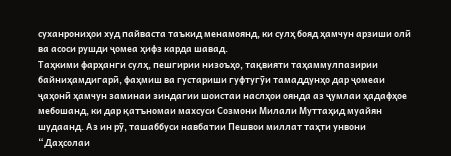суханрониҳои худ пайваста таъкид менамоянд, ки сулҳ бояд ҳамчун арзиши олӣ ва асоси рушди ҷомеа ҳифз карда шавад.
Таҳкими фарҳанги сулҳ, пешгирии низоъҳо, тақвияти таҳаммулпазирии байниҳамдигарӣ, фаҳмиш ва густариши гуфтугӯи тамаддунҳо дар ҷомеаи ҷаҳонӣ ҳамчун заминаи зиндагии шоистаи наслҳои оянда аз ҷумлаи ҳадафҳое мебошанд, ки дар қатъномаи махсуси Созмони Милали Муттаҳид муайян шудаанд. Аз ин рӯ, ташаббуси навбатии Пешвои миллат таҳти унвони “Даҳсолаи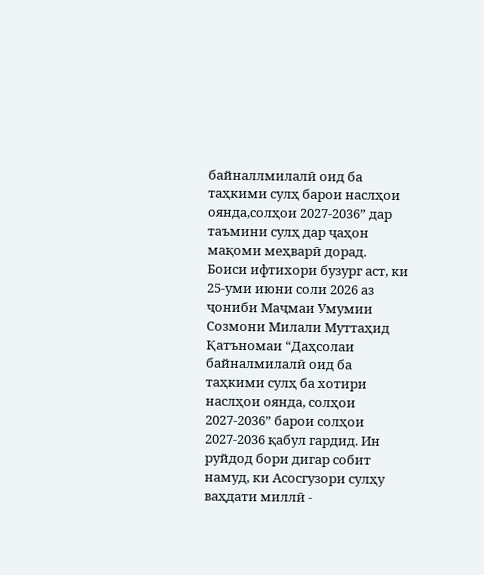байналлмилалӣ оид ба таҳкими сулҳ барои наслҳои оянда,солҳои 2027-2036” дар таъмини сулҳ дар ҷаҳон мақоми меҳварӣ дорад.
Боиси ифтихори бузург аст, ки 25-уми июни соли 2026 аз ҷониби Маҷмаи Умумии Созмони Милали Муттаҳид Қатъномаи “Даҳсолаи байналмилалӣ оид ба таҳкими сулҳ ба хотири наслҳои оянда, солҳои 2027-2036” барои солҳои 2027-2036 қабул гардид. Ин руйдод бори дигар собит намуд, ки Асосгузори сулҳу ваҳдати миллӣ -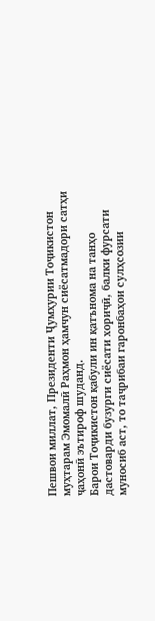Пешвои миллат, Президенти Ҷумҳурии Тоҷикистон муҳтарам Эмомалӣ Раҳмон ҳамчун сиёсатмадори сатҳи ҷаҳонӣ эътироф шуданд.
Барои Тоҷикистон қабули ин қатънома на танҳо дастоварди бузурги сиёсати хориҷӣ, балки фурсати муносиб аст, то таҷрибаи гаронбаҳои сулҳсозии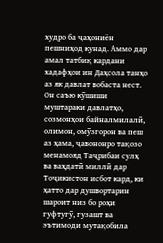худро ба ҷаҳониён пешниҳод кунад. Аммо дар амал татбиқ кардани хадафҳои ин Даҳсола танҳо аз як давлат вобаста нест. Он саъю кӯшиши муштараки давлатҳо, созмонҳои байналмилалӣ, олимон, омӯзгорон ва пеш аз ҳама, ҷавононро тақозо менамояд Таҷрибаи сулҳ ва ваҳдатӣ миллӣ дар Тоҷикистон исбот кард, ки ҳатто дар душвортарин шароит низ бо роҳи гуфтугӯ, гузашт ва эътимоди мутақобила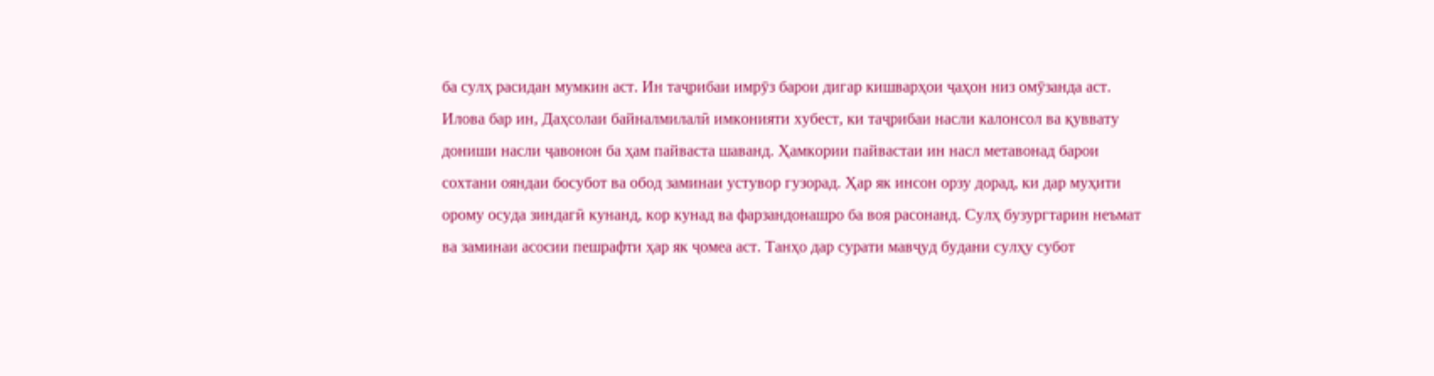ба сулҳ расидан мумкин аст. Ин таҷрибаи имрӯз барои дигар кишварҳои ҷаҳон низ омӯзанда аст. Илова бар ин, Даҳсолаи байналмилалӣ имконияти хубест, ки таҷрибаи насли калонсол ва қуввату дониши насли ҷавонон ба ҳам пайваста шаванд. Ҳамкории пайвастаи ин насл метавонад барои сохтани ояндаи босубот ва обод заминаи устувор гузорад. Ҳар як инсон орзу дорад, ки дар муҳити орому осуда зиндагӣ кунанд, кор кунад ва фарзандонашро ба воя расонанд. Сулҳ бузургтарин неъмат ва заминаи асосии пешрафти ҳар як ҷомеа аст. Танҳо дар сурати мавҷуд будани сулҳу субот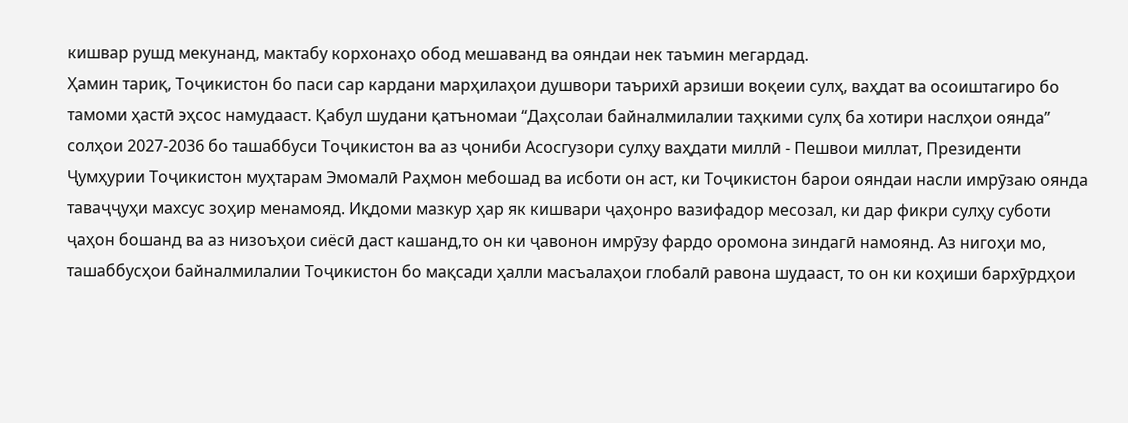кишвар рушд мекунанд, мактабу корхонаҳо обод мешаванд ва ояндаи нек таъмин мегардад.
Ҳамин тариқ, Тоҷикистон бо паси сар кардани марҳилаҳои душвори таърихӣ арзиши воқеии сулҳ, ваҳдат ва осоиштагиро бо тамоми ҳастӣ эҳсос намудааст. Қабул шудани қатъномаи “Даҳсолаи байналмилалии таҳкими сулҳ ба хотири наслҳои оянда” солҳои 2027-2036 бо ташаббуси Тоҷикистон ва аз ҷониби Асосгузори сулҳу ваҳдати миллӣ - Пешвои миллат, Президенти Ҷумҳурии Тоҷикистон муҳтарам Эмомалӣ Раҳмон мебошад ва исботи он аст, ки Тоҷикистон барои ояндаи насли имрӯзаю оянда таваҷҷуҳи махсус зоҳир менамояд. Иқдоми мазкур ҳар як кишвари ҷаҳонро вазифадор месозал, ки дар фикри сулҳу суботи ҷаҳон бошанд ва аз низоъҳои сиёсӣ даст кашанд,то он ки ҷавонон имрӯзу фардо оромона зиндагӣ намоянд. Аз нигоҳи мо, ташаббусҳои байналмилалии Тоҷикистон бо мақсади ҳалли масъалаҳои глобалӣ равона шудааст, то он ки коҳиши бархӯрдҳои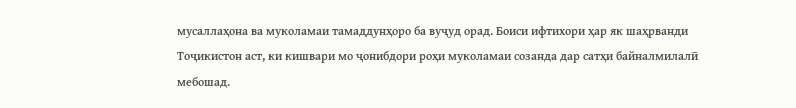мусаллаҳона ва муколамаи тамаддунҳоро ба вуҷуд орад. Боиси ифтихори ҳар як шаҳрванди Тоҷикистон аст, ки кишвари мо ҷонибдори роҳи муколамаи созанда дар сатҳи байналмилалӣ мебошад.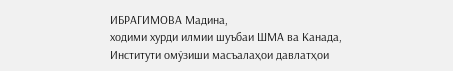ИБРАГИМОВА Мадина,
ходими хурди илмии шуъбаи ШМА ва Канада,
Институти омӯзиши масъалаҳои давлатҳои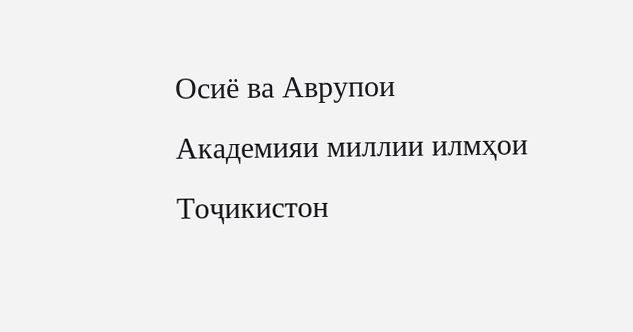Осиё ва Аврупои
Академияи миллии илмҳои Тоҷикистон